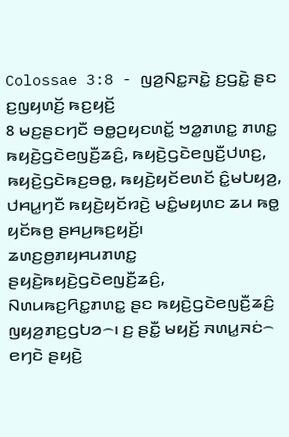Colossae 3:8 - ꤜꤤ꤬ꤡꤢ꤭ꤏꤢꤧ꤭ ꤢ꤬ꤞꤢꤧ꤭ ꤔꤢ ꤢ꤬ꤜꤟꤛꤢꤩ꤬ ꤒꤢ꤬ꤟꤢꤩ꤬
8 ꤗꤢ꤬ꤔꤢꤚꤢꤪ ꤋꤥ꤭ꤑꤟꤢꤛꤢꤩ꤭ ꤠꤤ꤭ꤊꤛꤢ꤭ ꤊꤛꤢ꤭ ꤒꤟꤢꤧ꤬ꤞꤢꤧꤕꤜꤢꤪ꤬ꤘꤢꤨ꤬, ꤒꤟꤢꤧ꤬ꤞꤢꤧꤕꤜꤢꤪ꤬ꤓꤛꤢ꤬, ꤒꤟꤢꤧ꤬ꤞꤢꤧꤒꤢ꤬ꤋꤥ꤭, ꤒꤟꤢꤧ꤬ꤟꤢꤩꤕꤛꤢꤩ ꤢꤨ꤭ꤗꤝꤟꤤ꤬, ꤓꤌꤣ꤭ꤚꤢꤪ ꤒꤟꤢꤧ꤬ꤟꤢꤩꤙꤢꤧ꤬ ꤗꤢꤨ꤭ꤗꤟꤛꤢ ꤘꤣ ꤒꤥ꤭ ꤟꤢꤩꤒꤥ꤬ ꤔꤌꤣ꤬ꤒꤢ꤬ꤟꤢꤩ꤬꤯
ꤘꤛꤢ꤬ꤥ꤬ꤊꤟꤌꤣꤊꤛꤢ꤭ ꤔꤟꤢꤧ꤬ꤒꤟꤢꤧ꤬ꤞꤢꤧꤕꤜꤢꤪ꤬ꤘꤢꤨ꤬, ꤡꤛꤣꤒꤢ꤬ꤖꤢ꤭ꤊꤛꤢ꤭ ꤔꤢ ꤒꤟꤢꤧ꤬ꤞꤢꤧꤕꤜꤢꤪ꤬ꤘꤢꤨ꤬ ꤜꤟꤤ꤬ꤊꤢ꤬ꤞꤝꤤ꤮꤯ ꤢ꤬ ꤔꤢꤪ꤭ ꤗꤟꤢꤩ꤬ ꤏꤛꤣ꤭ꤏꤢꤦ꤮ ꤕꤚꤢꤧ ꤔꤟꤢꤧ꤬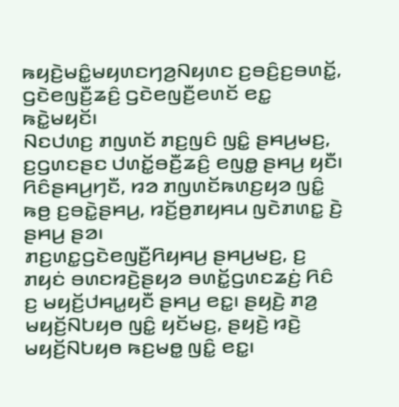ꤒꤟꤢꤧ꤬ꤗꤢꤨ꤭ꤗꤟꤛꤢꤚꤤ꤬ꤡꤟꤛꤢ ꤢ꤬ꤋꤢꤨ꤬ꤢ꤬ꤋꤛꤢꤩ꤭, ꤞꤢꤧꤕꤜꤢꤪ꤬ꤘꤢꤨ꤬ ꤞꤢꤧꤕꤜꤢꤪ꤬ꤕꤛꤢꤩ ꤕꤢ꤭ ꤒꤢꤧ꤭ꤗꤟꤢꤩ꤯
ꤡꤢꤓꤛꤢ꤬ ꤊꤜꤛꤢꤩ ꤊꤢ꤬ꤜꤢꤨ ꤜꤢꤨ꤭ ꤔꤌꤣ꤬ꤗꤢ꤬, ꤢ꤬ꤞꤛꤢꤔꤢ ꤓꤛꤢꤩ꤭ꤋꤢꤪ꤬ꤘꤢꤨ꤬ ꤕꤜꤥ꤭ ꤔꤌꤣ꤬ ꤟꤢꤪ꤯ ꤖꤢꤨꤔꤌꤣ꤬ꤚꤢꤪ, ꤙꤤ ꤊꤜꤛꤢꤩꤒꤛꤢ꤬ꤟꤤ ꤜꤢꤨ꤭ ꤒꤥ꤬ ꤢ꤬ꤋꤢꤧ꤭ꤔꤌꤣ꤬, ꤙꤢꤩ꤬ꤥ꤬ꤊꤟꤌꤣ ꤜꤢꤧꤊꤛꤢ꤭ ꤢꤧ꤬ ꤔꤌꤣ꤬ ꤔꤤ꤯
ꤊꤢ꤬ꤛꤢ꤭ꤞꤢꤧꤕꤜꤢꤪ꤬ꤖꤟꤌꤣ꤬ ꤔꤌꤣ꤬ꤗꤢ꤬, ꤢ꤬ ꤊꤟꤢꤦ ꤋꤛꤢꤙꤢꤧ꤬ꤔꤟꤤ ꤋꤛꤢꤩ꤭ꤞꤛꤢꤘꤢꤦ꤬ ꤖꤢꤨ ꤢ꤬ ꤗꤟꤢꤩ꤬ꤓꤌꤣ꤭ꤟꤢꤪ ꤔꤌꤣ꤬ ꤕꤢ꤭꤯ ꤔꤟꤢꤧ꤬ ꤊꤤ꤬ ꤗꤟꤢꤩ꤬ꤡꤝꤟꤥ ꤜꤢꤨ꤭ ꤟꤢꤩꤗꤢ꤬, ꤔꤟꤢꤧ꤬ ꤙꤢꤧ꤬ ꤗꤟꤢꤩ꤬ꤡꤝꤟꤥ ꤒꤢ꤬ꤗꤥ꤭ ꤜꤢꤨ꤭ ꤕꤢ꤭꤯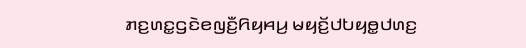ꤊꤢ꤬ꤛꤢ꤭ꤞꤢꤧꤕꤜꤢꤪ꤬ꤖꤟꤌꤣ꤬ ꤗꤟꤢꤩ꤬ꤓꤝꤟꤥ꤭ꤓꤛꤢ꤬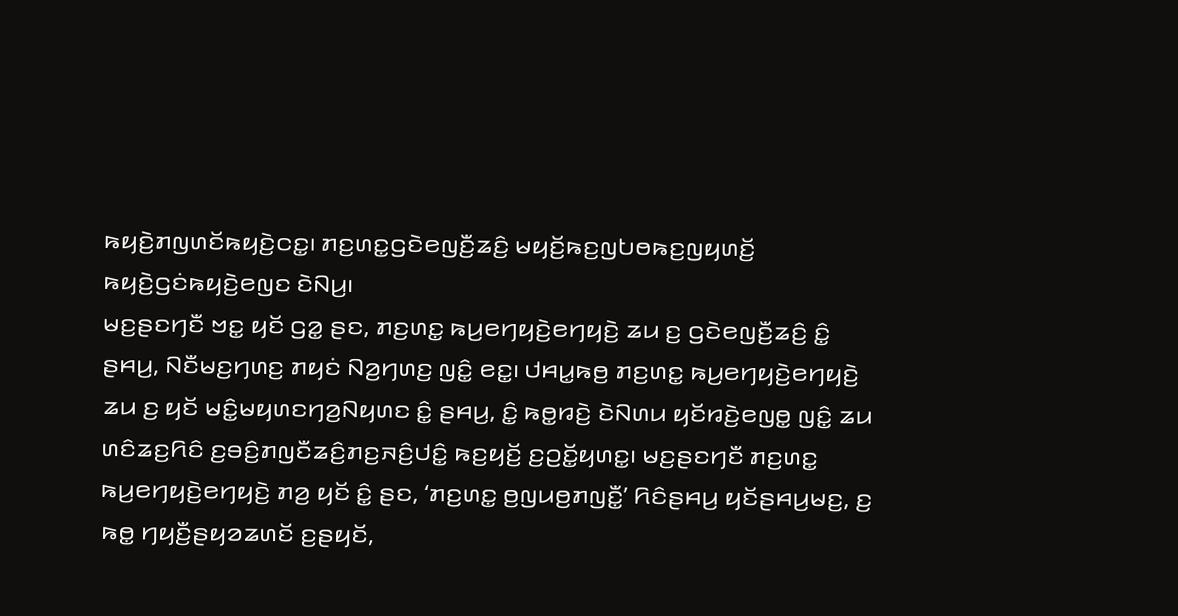ꤒꤟꤢꤧ꤬ꤊꤜꤛꤢꤩꤒꤟꤢꤧ꤬ꤍꤢ꤭꤯ ꤊꤢ꤬ꤛꤢ꤭ꤞꤢꤧꤕꤜꤢꤪ꤬ꤘꤢꤨ꤬ ꤗꤟꤢꤩ꤬ꤒꤢ꤬ꤜꤝꤥꤒꤢ꤬ꤜꤟꤛꤢꤩ꤬ ꤒꤟꤢꤧ꤬ꤞꤢꤦꤒꤟꤢꤧ꤬ꤕꤜꤢ ꤢꤧꤡꤣ꤬꤯
ꤗꤢ꤬ꤔꤢꤚꤢꤪ ꤠꤢ꤭ ꤟꤢꤩ ꤞꤤ꤭ ꤔꤢ, ꤊꤢ꤬ꤛꤢ꤭ ꤒꤣ꤬ꤕꤚꤟꤢꤧ꤬ꤕꤚꤟꤢꤧ꤬ ꤘꤣ ꤢ꤬ ꤞꤢꤧꤕꤜꤢꤪ꤬ꤘꤢꤨ꤬ ꤢꤨ꤭ ꤔꤌꤣ꤬, ꤡꤢꤪꤗꤢ꤬ꤚꤛꤢ꤬ ꤊꤟꤢꤦ ꤡꤤ꤬ꤚꤛꤢ꤬ ꤜꤢꤨ꤭ ꤕꤢ꤭꤯ ꤓꤌꤣ꤭ꤒꤥ꤬ ꤊꤢ꤬ꤛꤢ꤭ ꤒꤣ꤬ꤕꤚꤟꤢꤧ꤬ꤕꤚꤟꤢꤧ꤬ ꤘꤣ ꤢ꤬ ꤟꤢꤩ ꤗꤢꤨ꤭ꤗꤟꤛꤢꤚꤤ꤬ꤡꤟꤛꤢ ꤢꤨ꤭ ꤔꤌꤣ꤬, ꤢꤨ꤭ ꤒꤥ꤭ꤙꤢꤧ꤬ ꤢꤧꤡꤛꤣ ꤟꤢꤩꤙꤢꤧ꤬ꤕꤜꤥ꤭ ꤜꤢꤨ꤭ ꤘꤣ ꤛꤢꤨꤘꤢ꤬ꤖꤢꤨ ꤢ꤬ꤋꤢꤨ꤬ꤊꤜꤢꤪꤘꤢꤨ꤬ꤊꤢ꤬ꤏꤢꤨ꤬ꤓꤢꤨ꤭ ꤒꤢ꤬ꤟꤢꤩ꤬ ꤢ꤬ꤑꤢꤩ꤭ꤟꤛꤢ꤭꤯ ꤗꤢ꤬ꤔꤢꤚꤢꤪ ꤊꤢ꤬ꤛꤢ꤭ ꤒꤣ꤬ꤕꤚꤟꤢꤧ꤬ꤕꤚꤟꤢꤧ꤬ ꤊꤤ꤬ ꤟꤢꤩ ꤢꤨ꤭ ꤔꤢ, ‘ꤊꤢ꤬ꤛꤢ꤭ ꤥ꤬ꤜꤣꤥ꤬ꤊꤜꤢꤪ꤭’ ꤖꤢꤨꤔꤌꤣ꤬ ꤟꤢꤩꤔꤌꤣ꤬ꤗꤢ꤬, ꤢ꤬ ꤒꤥ꤭ ꤚꤟꤢꤪ꤬ꤔꤟꤤꤘꤛꤢꤩ ꤢ꤬ꤔꤟꤢꤩ,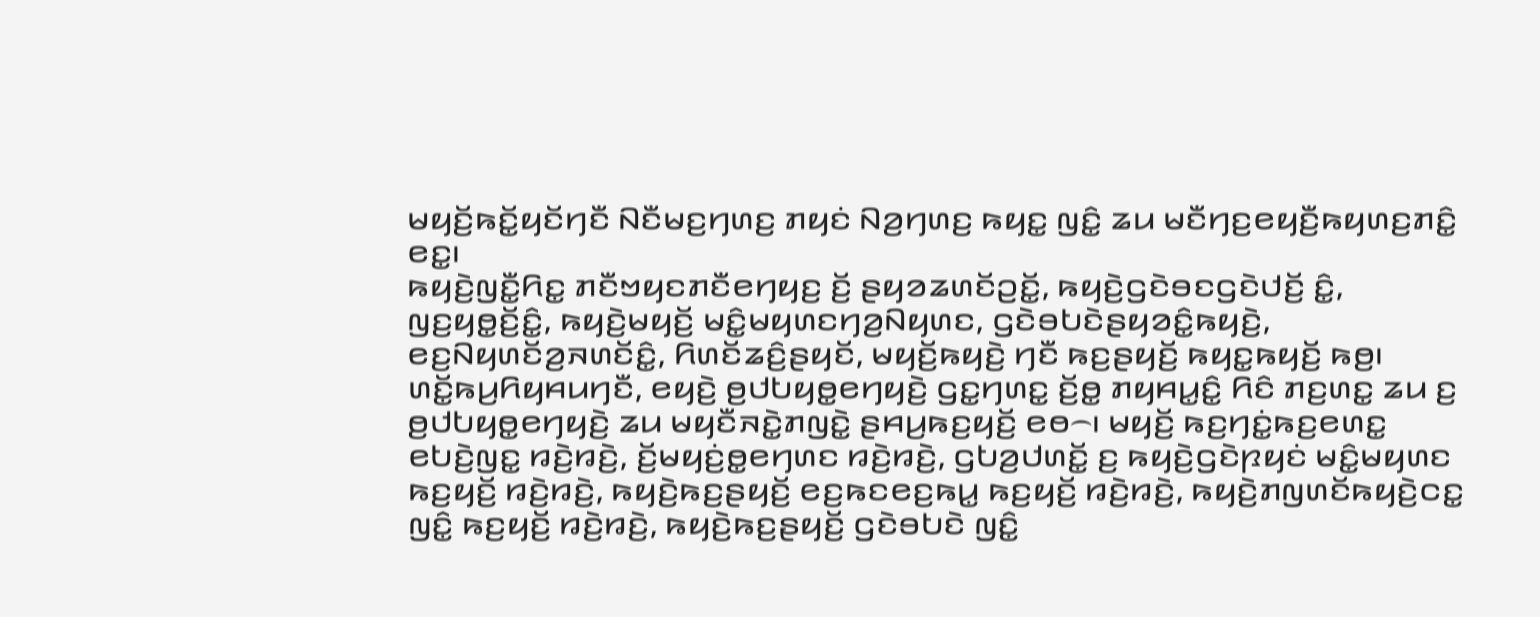ꤗꤟꤢꤩ꤬ꤒꤢꤩ꤭ꤟꤢꤩꤚꤢꤪ ꤡꤢꤪꤗꤢ꤬ꤚꤛꤢ꤬ ꤊꤟꤢꤦ ꤡꤤ꤬ꤚꤛꤢ꤬ ꤒꤟꤢ꤭ ꤜꤢꤨ꤭ ꤘꤣ ꤗꤢꤪꤚꤢ꤬ꤕꤟꤢꤪ꤬ꤒꤟꤛꤢ꤬ꤊꤢꤨ꤭ ꤕꤢ꤭꤯
ꤒꤟꤢꤧ꤬ꤜꤢꤪ꤭ꤖꤢ꤭ ꤊꤢꤪꤠꤟꤢꤊꤢꤪꤕꤚꤟꤢ꤬ ꤢꤩ꤬ ꤔꤟꤤꤘꤛꤢꤩꤑꤢꤩ꤭, ꤒꤟꤢꤧ꤬ꤞꤢꤧꤋꤢꤞꤢꤧꤓꤢꤩ꤬ ꤢꤨ꤭, ꤜꤢ꤬ꤟꤥ꤭ꤢꤩ꤬ꤢꤨ꤭, ꤒꤟꤢꤧ꤬ꤗꤟꤢꤩ꤬ ꤗꤢꤨ꤭ꤗꤟꤛꤢꤚꤤ꤬ꤡꤟꤛꤢ, ꤞꤢꤧꤋꤝꤢꤧꤔꤟꤤꤢꤨ꤭ꤒꤟꤢꤧ꤬, ꤕꤢ꤬ꤡꤟꤛꤢꤩꤤ꤬ꤏꤛꤢꤩꤢꤨ꤭, ꤖꤛꤢꤩꤘꤢꤨ꤬ꤔꤟꤢꤩ, ꤗꤟꤢꤩ꤬ꤒꤟꤢꤧ꤬ ꤚꤢꤪ ꤒꤢ꤬ꤔꤟꤢꤩ꤬ ꤒꤟꤢ꤭ꤒꤟꤢꤩ꤬ ꤒꤥ꤬꤯
ꤛꤢꤩ꤭ꤒꤣ꤬ꤖꤟꤌꤣꤚꤢꤪ, ꤕꤟꤢꤧ꤬ ꤥ꤬ꤓꤝꤟꤥ꤭ꤕꤚꤟꤢꤧ꤬ ꤞꤢ꤭ꤚꤛꤢ꤭ ꤢꤩ꤬ꤥ꤭ ꤊꤟꤌꤣ꤭ꤢꤨ꤭ ꤖꤢꤨ ꤊꤢ꤬ꤛꤢ꤭ ꤘꤣ ꤢ꤬ ꤥ꤬ꤓꤝꤟꤥ꤭ꤕꤚꤟꤢꤧ꤬ ꤘꤣ ꤗꤟꤢꤪꤏꤢꤧ꤭ꤊꤜꤢꤧ꤭ ꤔꤌꤣ꤬ꤒꤢ꤬ꤟꤢꤩ꤬ ꤕꤥ꤮꤯ ꤗꤟꤢꤩ꤬ ꤒꤢ꤬ꤚꤢꤦ꤭ꤒꤢ꤬ꤕꤛꤢ꤭ ꤕꤝꤢꤧ꤬ꤜꤢ꤭ ꤙꤢꤧ꤬ꤙꤢꤧ꤬, ꤢꤩ꤬ꤗꤟꤢꤦ꤬ꤥ꤭ꤕꤚꤛꤢ ꤙꤢꤧ꤬ꤙꤢꤧ꤬, ꤞꤝꤤ꤬ꤓꤛꤢꤩ꤭ ꤢ꤬ ꤒꤟꤢꤧ꤬ꤞꤢꤧꤐꤟꤢꤦ ꤗꤢꤨ꤭ꤗꤟꤛꤢ ꤒꤢ꤬ꤟꤢꤩ꤬ ꤙꤢꤧ꤬ꤙꤢꤧ꤬, ꤒꤟꤢꤧ꤬ꤒꤢ꤬ꤔꤟꤢꤩ꤬ ꤕꤢ꤬ꤒꤢꤕꤢ꤬ꤒꤣ꤭ ꤒꤢ꤬ꤟꤢꤩ꤬ ꤙꤢꤧ꤬ꤙꤢꤧ꤬, ꤒꤟꤢꤧ꤬ꤊꤜꤛꤢꤩꤒꤟꤢꤧ꤬ꤍꤢ꤭ ꤜꤢꤨ꤭ ꤒꤢ꤬ꤟꤢꤩ꤬ ꤙꤢꤧ꤬ꤙꤢꤧ꤬, ꤒꤟꤢꤧ꤬ꤒꤢ꤬ꤔꤟꤢꤩ꤬ ꤞꤢꤧꤋꤝꤢꤧ ꤜꤢꤨ꤭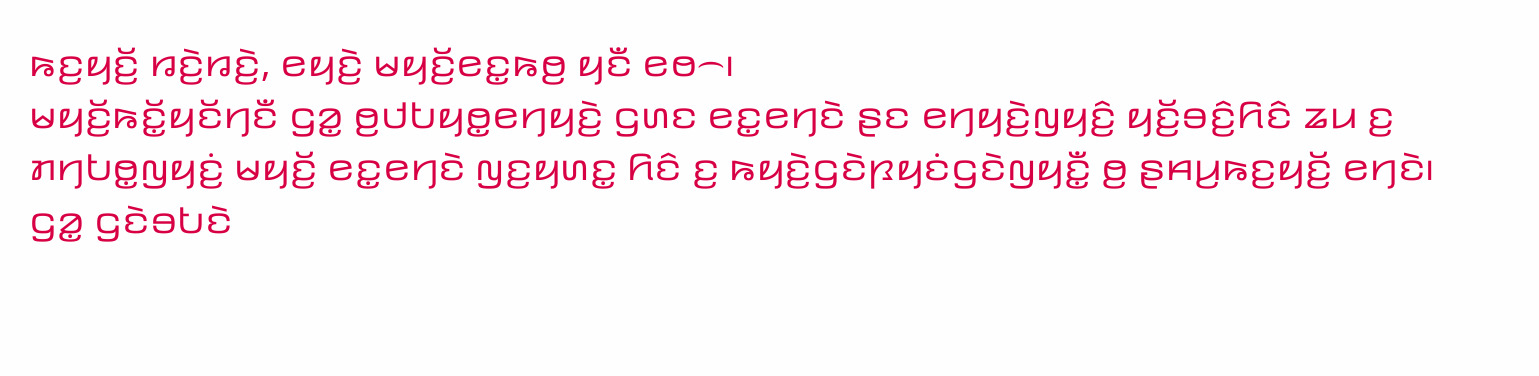ꤒꤢ꤬ꤟꤢꤩ꤬ ꤙꤢꤧ꤬ꤙꤢꤧ꤬, ꤕꤟꤢꤧ꤬ ꤗꤟꤢꤩ꤬ꤕꤢ꤭ꤒꤥ꤬ ꤟꤢꤪ ꤕꤥ꤮꤯
ꤗꤟꤢꤩ꤬ꤒꤢꤩ꤭ꤟꤢꤩꤚꤢꤪ ꤞꤤ꤭ ꤥ꤬ꤓꤝꤟꤥ꤭ꤕꤚꤟꤢꤧ꤬ ꤞꤛꤢ ꤕꤢ꤭ꤕꤚꤢꤧ ꤔꤢ ꤕꤚꤟꤢꤧ꤬ꤜꤟꤢꤨ꤬ ꤟꤢꤩ꤬ꤋꤢꤨ꤬ꤖꤢꤨ ꤘꤣ ꤢ꤬ ꤊꤚꤝꤥ꤭ꤜꤟꤢꤦ꤬ ꤗꤟꤢꤩ꤬ ꤕꤢ꤭ꤕꤚꤢꤧ ꤜꤢ꤬ꤟꤛꤢ꤭ ꤖꤢꤨ ꤢ꤬ ꤒꤟꤢꤧ꤬ꤞꤢꤧꤐꤟꤢꤦꤞꤢꤧꤜꤟꤢꤪ꤭ ꤥ꤬ ꤔꤌꤣ꤬ꤒꤢ꤬ꤟꤢꤩ꤬ ꤕꤚꤢꤧ꤯ ꤞꤤ꤭ ꤞꤢꤧꤋꤝꤢꤧ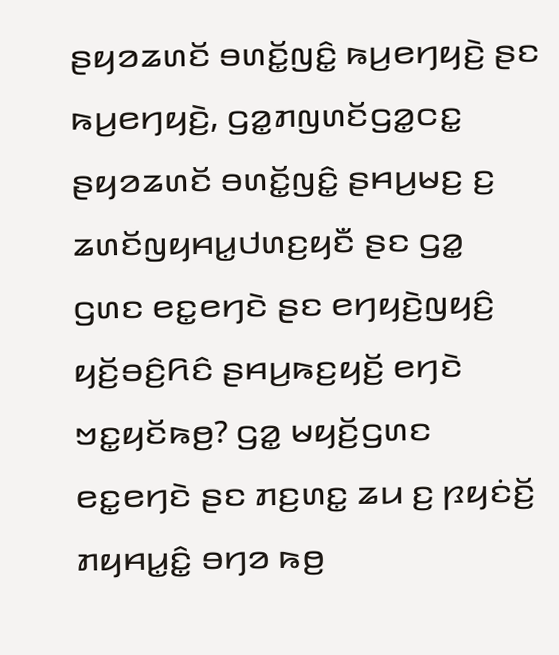ꤔꤟꤤꤘꤛꤢꤩ ꤋꤛꤢꤩ꤭ꤜꤢꤨ꤭ ꤒꤣ꤬ꤕꤚꤟꤢꤧ꤬ ꤔꤢ ꤒꤣ꤬ꤕꤚꤟꤢꤧ꤬, ꤞꤤ꤭ꤊꤜꤛꤢꤩꤞꤤ꤭ꤍꤢ꤭ ꤔꤟꤤꤘꤛꤢꤩ ꤋꤛꤢꤩ꤭ꤜꤢꤨ꤭ ꤔꤌꤣ꤬ꤗꤢ꤬ ꤢ꤬ ꤘꤛꤢꤩꤜꤟꤌꤣ꤭ꤓꤛꤢ꤬ꤟꤢꤪ ꤔꤢ ꤞꤤ꤭ ꤞꤛꤢ ꤕꤢ꤭ꤕꤚꤢꤧ ꤔꤢ ꤕꤚꤟꤢꤧ꤬ꤜꤟꤢꤨ꤬ ꤟꤢꤩ꤬ꤋꤢꤨ꤬ꤖꤢꤨ ꤔꤌꤣ꤬ꤒꤢ꤬ꤟꤢꤩ꤬ ꤕꤚꤢꤧ ꤠꤢ꤭ꤟꤢꤩꤒꤥ꤬? ꤞꤤ꤭ ꤗꤟꤢꤩ꤬ꤞꤛꤢ ꤕꤢ꤭ꤕꤚꤢꤧ ꤔꤢ ꤊꤢ꤬ꤛꤢ꤭ ꤘꤣ ꤢ꤬ ꤐꤟꤢꤦꤢꤩ꤬ ꤊꤟꤌꤣ꤭ꤢꤨ꤭ ꤋꤚꤤ ꤒꤥ꤬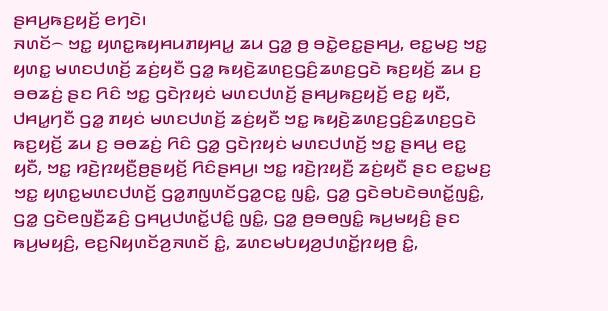ꤔꤌꤣ꤬ꤒꤢ꤬ꤟꤢꤩ꤬ ꤕꤚꤢꤧ꤯
ꤏꤛꤢꤩ꤮ ꤠꤢ꤭ ꤟꤛꤢ꤭ꤒꤟꤌꤣꤊꤟꤌꤣ꤭ ꤘꤣ ꤞꤤ꤭ ꤥ꤬ ꤋꤢꤧ꤭ꤕꤢ꤭ꤔꤌꤣ꤬, ꤕꤢ꤭ꤗꤢ꤬ ꤠꤢ꤭ ꤟꤛꤢ꤭ ꤗꤛꤢꤓꤛꤢꤩ꤬ ꤘꤢꤦ꤬ꤟꤢꤪ ꤞꤤ꤭ ꤒꤟꤢꤧ꤬ꤘꤛꤢ꤬ꤞꤢꤨ꤬ꤘꤛꤢ꤬ꤞꤢꤧ ꤒꤢ꤬ꤟꤢꤩ꤬ ꤘꤣ ꤢ꤬ ꤋꤥꤘꤢꤦ꤬ ꤔꤢ ꤖꤢꤨ ꤠꤢ꤭ ꤞꤢꤧꤐꤟꤢꤦ ꤗꤛꤢꤓꤛꤢꤩ꤬ ꤔꤌꤣ꤬ꤒꤢ꤬ꤟꤢꤩ꤬ ꤕꤢ꤭ ꤟꤢꤪ, ꤓꤌꤣ꤭ꤚꤢꤪ ꤞꤤ꤭ ꤊꤟꤢꤦ ꤗꤛꤢꤓꤛꤢꤩ꤬ ꤘꤢꤦ꤬ꤟꤢꤪ ꤠꤢ꤭ ꤒꤟꤢꤧ꤬ꤘꤛꤢ꤬ꤞꤢꤨ꤬ꤘꤛꤢ꤬ꤞꤢꤧ ꤒꤢ꤬ꤟꤢꤩ꤬ ꤘꤣ ꤢ꤬ ꤋꤥꤘꤢꤦ꤬ ꤖꤢꤨ ꤞꤤ꤭ ꤞꤢꤧꤐꤟꤢꤦ ꤗꤛꤢꤓꤛꤢꤩ꤬ ꤠꤢ꤭ ꤔꤌꤣ꤬ ꤕꤢ꤭ ꤟꤢꤪ, ꤠꤢ꤭ ꤙꤢꤧ꤬ꤐꤟꤢꤪ꤬ꤥ꤬ꤔꤟꤢꤩ꤬ ꤖꤢꤨꤔꤌꤣ꤬꤯ ꤠꤢ꤭ ꤙꤢꤧ꤬ꤐꤟꤢꤪ꤬ ꤘꤢꤦ꤬ꤟꤢꤪ ꤔꤢ ꤕꤢ꤭ꤗꤢ꤬ ꤠꤢ꤭ ꤟꤛꤢ꤭ꤗꤛꤢꤓꤛꤢꤩ꤬ ꤞꤤ꤭ꤊꤜꤛꤢꤩꤞꤤ꤭ꤍꤢ꤭ ꤜꤢꤨ꤭, ꤞꤤ꤭ ꤞꤢꤧꤋꤝꤢꤧꤋꤛꤢꤩ꤭ꤜꤢꤨ꤭, ꤞꤤ꤭ ꤞꤢꤧꤕꤜꤢꤪ꤬ꤘꤢꤨ꤬ ꤞꤌꤣ꤬ꤓꤛꤢꤩ꤭ꤓꤢꤨ꤭ ꤜꤢꤨ꤭, ꤞꤤ꤭ ꤥ꤬ꤋꤥꤜꤢꤨ꤭ ꤒꤣ꤬ꤗꤟꤢꤨ꤬ ꤔꤢ ꤒꤣ꤬ꤗꤟꤢꤨ꤬, ꤕꤢ꤬ꤡꤟꤛꤢꤩꤤ꤬ꤏꤛꤢꤩ ꤢꤨ꤭, ꤘꤛꤢꤗꤝꤟꤤ꤬ꤓꤛꤢꤩ꤭ꤐꤟꤥ꤬ ꤢꤨ꤭,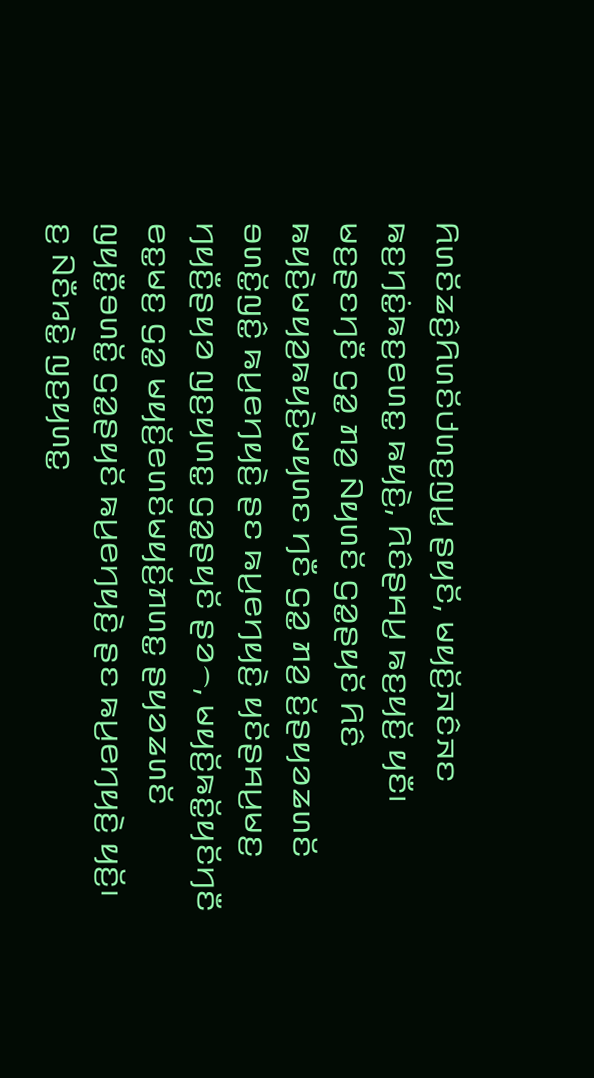ꤖꤛꤢꤩꤘꤢꤨ꤬ꤖꤛꤢꤩꤓꤛꤢ꤬ꤜꤣ꤭ ꤔꤟꤢꤩ, ꤗꤟꤢꤩ꤬ꤏꤢꤨꤏꤢ ꤒꤢ꤬ꤚꤢꤦ꤭ꤒꤢ꤬ꤕꤛꤢ꤭ ꤒꤟꤢꤧ꤬, ꤖꤢꤨꤔꤌꤣ꤬ ꤒꤢ꤬ꤟꤢꤩ꤬ ꤟꤢꤪ꤯
ꤗꤢ꤬ꤔꤢꤚꤢꤪ ꤞꤤ꤭ ꤊꤤ꤬ ꤡꤟꤛꤢꤩ ꤞꤤ꤭ꤔꤟꤢꤩ ꤖꤢꤨ ꤒꤟꤢꤧ꤬ꤗꤟꤤ꤬ꤒꤟꤢꤧ꤬ꤗꤟꤛꤢ ꤚꤢꤪ ꤞꤤ꤭ ꤊꤤ꤬ ꤢꤩ꤬ꤔꤟꤤꤘꤛꤢꤩ ꤋꤛꤢꤩ꤭ꤜꤢꤨ꤭ ꤒꤣ꤬ꤕꤚꤟꤢꤧ꤬ ꤔꤢ ꤒꤣ꤬ꤕꤚꤟꤢꤧ꤬ ꤟꤢꤩꤔꤌꤣ꤬ꤗꤢ꤬ ꤚꤟꤢꤪ꤬ꤔꤟꤤ ꤜꤢ꤬ꤟꤛꤢ꤭ ꤞꤤ꤭ꤔꤟꤢꤩ ꤔꤤ꤮, ꤗꤟꤢꤩ꤬ꤒꤢꤩ꤭ꤟꤢꤩꤚꤢꤪ ꤕꤢ꤭ꤗꤢ꤬ ꤞꤤ꤭ ꤗꤟꤢꤩ꤬ꤕꤛꤢꤩꤗꤟꤢꤩ꤬ꤊꤛꤢ꤭ ꤔꤟꤤꤘꤛꤢꤩ ꤜꤟꤢꤪ꤭ꤋꤛꤢꤩ꤭ ꤞꤤ꤭ꤔꤟꤢꤩ ꤒꤣ꤬ꤕꤚꤟꤢꤧ꤬ ꤔꤢ ꤒꤣ꤬ꤕꤚꤟꤢꤧ꤬ ꤟꤢꤩ꤬꤯
ꤢ꤬ ꤡꤢꤪꤙꤢꤧ꤭ ꤜꤢ꤬ꤟꤛꤢ꤭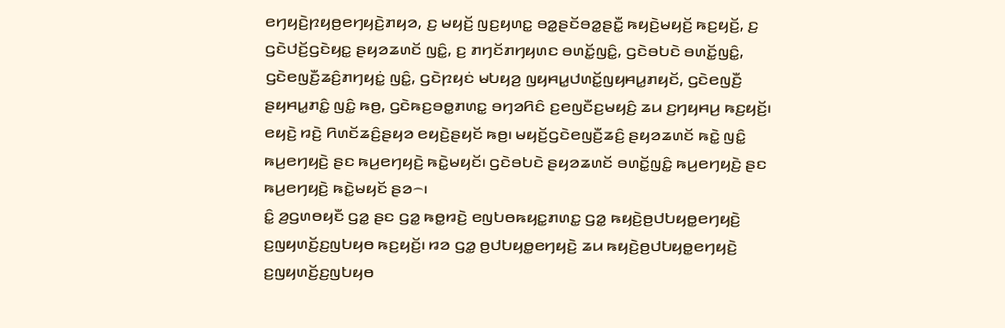ꤕꤚꤟꤢꤧ꤬ꤐꤟꤥ꤬ꤕꤚꤟꤢꤧ꤬ꤊꤟꤤ, ꤢ꤬ ꤗꤟꤢꤩ꤬ ꤜꤢ꤬ꤟꤛꤢ꤭ ꤋꤤ꤭ꤔꤢꤩꤋꤤ꤭ꤔꤢꤪ꤭ ꤒꤟꤢꤧ꤬ꤗꤟꤢꤩ꤬ ꤒꤢ꤬ꤟꤢꤩ꤬, ꤢ꤬ ꤞꤢꤧꤓꤢꤩ꤬ꤞꤢꤧꤟꤢ꤭ ꤔꤟꤤꤘꤛꤢꤩ ꤜꤢꤨ꤭, ꤢ꤬ ꤊꤚꤢꤩꤊꤚꤟꤛꤢ ꤋꤛꤢꤩ꤭ꤜꤢꤨ꤭, ꤞꤢꤧꤋꤝꤢꤧ ꤋꤛꤢꤩ꤭ꤜꤢꤨ꤭, ꤞꤢꤧꤕꤜꤢꤪ꤬ꤘꤢꤨ꤬ꤊꤚꤟꤢꤦ꤭ ꤜꤢꤨ꤭, ꤞꤢꤧꤐꤟꤢꤦ ꤗꤝꤟꤤ꤬ ꤜꤟꤌꤣ꤭ꤓꤛꤢꤩ꤭ꤜꤟꤌꤣ꤭ꤊꤟꤢꤩ, ꤞꤢꤧꤕꤜꤢꤪ꤬ ꤔꤟꤌꤣ꤭ꤊꤢꤨ꤭ ꤜꤢꤨ꤭ ꤒꤥ꤬, ꤞꤢꤧꤒꤢ꤬ꤋꤥ꤭ꤊꤛꤢ꤭ ꤋꤚꤤꤖꤢꤨ ꤢ꤬ꤕꤜꤢꤪꤢ꤬ꤗꤟꤢꤨ꤬ ꤘꤣ ꤢ꤬ꤚꤟꤌꤣ꤬ ꤒꤢ꤬ꤟꤢꤩ꤬꤯
ꤕꤟꤢꤧ꤬ ꤙꤢꤧ꤬ ꤖꤛꤢꤩꤘꤢꤨ꤬ꤔꤟꤤ ꤕꤟꤢꤧ꤬ꤔꤟꤢꤩ ꤒꤥ꤬꤯ ꤗꤟꤢꤩ꤬ꤞꤢꤧꤕꤜꤢꤪ꤬ꤘꤢꤨ꤬ ꤔꤟꤤꤘꤛꤢꤩ ꤒꤢꤧ꤭ ꤜꤢꤨ꤭ ꤒꤣ꤬ꤕꤚꤟꤢꤧ꤬ ꤔꤢ ꤒꤣ꤬ꤕꤚꤟꤢꤧ꤬ ꤒꤢꤧ꤭ꤗꤟꤢꤩ꤯ ꤞꤢꤧꤋꤝꤢꤧ ꤔꤟꤤꤘꤛꤢꤩ ꤋꤛꤢꤩ꤭ꤜꤢꤨ꤭ ꤒꤣ꤬ꤕꤚꤟꤢꤧ꤬ ꤔꤢ ꤒꤣ꤬ꤕꤚꤟꤢꤧ꤬ ꤒꤢꤧ꤭ꤗꤟꤢꤩ ꤔꤤ꤮꤯
ꤢꤨ꤭ ꤤ꤬ꤞꤛꤥꤟꤢꤪ ꤞꤤ꤭ ꤔꤢ ꤞꤤ꤭ ꤒꤥ꤭ꤙꤢꤧ꤬ ꤕꤜꤝꤥꤒꤟꤢ꤭ꤊꤛꤢ꤭ ꤞꤤ꤭ ꤒꤟꤢꤧ꤬ꤥ꤬ꤓꤝꤟꤥ꤭ꤕꤚꤟꤢꤧ꤬ ꤢ꤬ꤜꤟꤛꤢꤩ꤬ꤢ꤬ꤜꤝꤟꤥ ꤒꤢ꤬ꤟꤢꤩ꤬꤯ ꤙꤤ ꤞꤤ꤭ ꤥ꤬ꤓꤝꤟꤥ꤭ꤕꤚꤟꤢꤧ꤬ ꤘꤣ ꤒꤟꤢꤧ꤬ꤥ꤬ꤓꤝꤟꤥ꤭ꤕꤚꤟꤢꤧ꤬ ꤢ꤬ꤜꤟꤛꤢꤩ꤬ꤢ꤬ꤜꤝꤟꤥ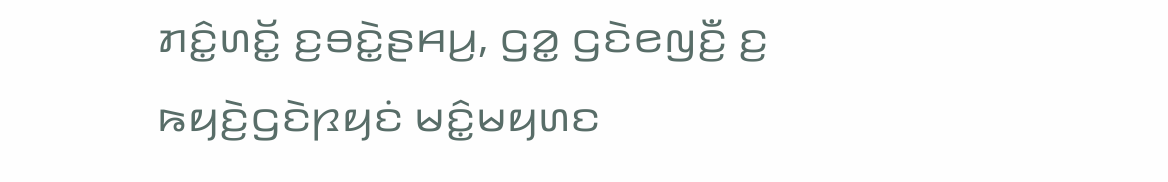ꤊꤢꤨ꤭ꤛꤢꤩ꤭ ꤢ꤬ꤋꤢꤧ꤭ꤔꤌꤣ꤬, ꤞꤤ꤭ ꤞꤢꤧꤕꤜꤢꤪ꤬ ꤢ꤬ ꤒꤟꤢꤧ꤬ꤞꤢꤧꤐꤟꤢꤦ ꤗꤢꤨ꤭ꤗꤟꤛꤢ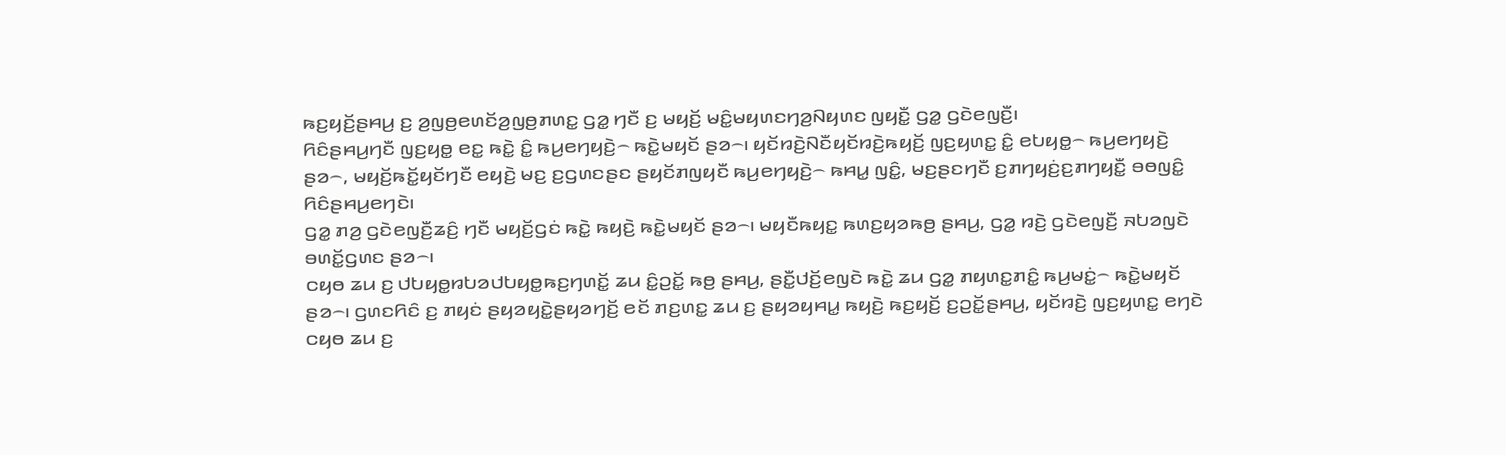ꤒꤢ꤬ꤟꤢꤩ꤬ꤔꤌꤣ꤬ ꤢ꤬ ꤤ꤬ꤜꤥ꤬ꤕꤛꤢꤩꤤ꤬ꤜꤥ꤬ꤊꤛꤢ꤭ ꤞꤤ꤭ ꤚꤢꤪ ꤢ꤬ ꤗꤟꤢꤩ꤬ ꤗꤢꤨ꤭ꤗꤟꤛꤢꤚꤤ꤬ꤡꤟꤛꤢ ꤜꤟꤢꤪ꤭ ꤞꤤ꤭ ꤞꤢꤧꤕꤜꤢꤪ꤬꤯
ꤖꤢꤨꤔꤌꤣ꤬ꤚꤢꤪ ꤜꤢ꤬ꤟꤥ꤭ ꤕꤢ꤭ ꤒꤢꤧ꤭ ꤢꤨ꤭ ꤒꤣ꤬ꤕꤚꤟꤢꤧ꤬꤮ ꤒꤢꤧ꤭ꤗꤟꤢꤩ ꤔꤤ꤮꤯ ꤟꤢꤩꤙꤢꤧ꤬ꤡꤢꤪꤟꤢꤩꤙꤢꤧ꤬ꤒꤟꤢꤩ꤬ ꤜꤢ꤬ꤟꤛꤢ꤭ ꤢꤨ꤭ ꤕꤝꤟꤥ꤭꤮ ꤒꤣ꤬ꤕꤚꤟꤢꤧ꤬ ꤔꤤ꤮, ꤗꤟꤢꤩ꤬ꤒꤢꤩ꤭ꤟꤢꤩꤚꤢꤪ ꤕꤟꤢꤧ꤬ ꤗꤢ꤬ ꤢ꤬ꤞꤛꤢꤔꤢ ꤔꤟꤢꤩꤊꤜꤟꤢꤪ ꤒꤣ꤬ꤕꤚꤟꤢꤧ꤬꤮ ꤒꤌꤣ꤭ ꤜꤢꤨ꤭, ꤗꤢ꤬ꤔꤢꤚꤢꤪ ꤢ꤬ꤊꤚꤟꤢꤦ꤬ꤢ꤬ꤊꤚꤟꤢꤪ꤭ ꤋꤥꤜꤢꤨ꤭ ꤖꤢꤨꤔꤌꤣ꤬ꤕꤚꤢꤧ꤯
ꤞꤤ꤭ ꤊꤤ꤬ ꤞꤢꤧꤕꤜꤢꤪ꤬ꤘꤢꤨ꤬ ꤚꤢꤪ ꤗꤟꤢꤩ꤬ꤞꤢꤦ ꤒꤢꤧ꤭ ꤒꤟꤢꤧ꤬ ꤒꤢꤧ꤭ꤗꤟꤢꤩ ꤔꤤ꤮꤯ ꤗꤟꤢꤪꤒꤟꤢ꤭ ꤒꤛꤢ꤬ꤟꤤꤒꤥ꤬ ꤔꤌꤣ꤬, ꤞꤤ꤭ ꤙꤢꤧ꤬ ꤞꤢꤧꤕꤜꤢꤪ꤬ ꤏꤝꤤꤜꤢꤧ ꤋꤛꤢꤩ꤭ꤞꤛꤢ ꤔꤤ꤮꤯
ꤍꤟꤥ ꤘꤣ ꤢ꤬ ꤓꤝꤟꤥ꤭ꤙꤝꤤꤓꤝꤟꤥ꤭ꤒꤢ꤬ꤚꤛꤢꤩ꤭ ꤘꤣ ꤢꤨ꤭ꤑꤢꤩ꤭ ꤒꤥ꤬ ꤔꤌꤣ꤬, ꤔꤢꤪ꤭ꤓꤢꤩ꤬ꤕꤜꤢꤧ ꤒꤢꤧ꤭ ꤘꤣ ꤞꤤ꤭ ꤊꤟꤛꤢ꤭ꤊꤢꤨ꤭ ꤒꤣ꤬ꤗꤢꤦ꤭꤮ ꤒꤢꤧ꤭ꤗꤟꤢꤩ ꤔꤤ꤮꤯ ꤞꤛꤢꤖꤢꤨ ꤢ꤬ ꤊꤟꤢꤦ ꤔꤟꤤꤟꤢꤧ꤭ꤔꤟꤤꤚꤢꤩ꤬ ꤕꤢꤩ ꤊꤢ꤬ꤛꤢ꤭ ꤘꤣ ꤢ꤬ ꤔꤟꤤꤟꤌꤣ꤭ ꤒꤟꤢꤧ꤬ ꤒꤢ꤬ꤟꤢꤩ꤬ ꤢ꤬ꤑꤢꤩ꤭ꤔꤌꤣ꤬, ꤟꤢꤩꤙꤢꤧ꤬ ꤜꤢ꤬ꤟꤛꤢ꤭ ꤕꤚꤢꤧ ꤍꤟꤥ ꤘꤣ ꤢ꤬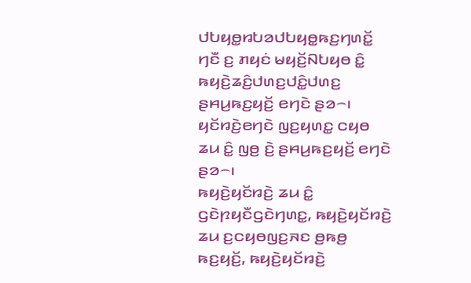ꤓꤝꤟꤥ꤭ꤙꤝꤤꤓꤝꤟꤥ꤭ꤒꤢ꤬ꤚꤛꤢꤩ꤭ ꤚꤢꤪ ꤢ꤬ ꤊꤟꤢꤦ ꤗꤟꤢꤩ꤬ꤡꤝꤟꤥ ꤢꤨ꤭ ꤒꤟꤢꤧ꤬ꤘꤢꤨ꤬ꤓꤛꤢ꤬ꤓꤢꤨ꤭ꤓꤛꤢ꤬ ꤔꤌꤣ꤬ꤒꤢ꤬ꤟꤢꤩ꤬ ꤕꤚꤢꤧ ꤔꤤ꤮꤯ ꤟꤢꤩꤙꤢꤧ꤬ꤕꤚꤢꤧ ꤜꤢ꤬ꤟꤛꤢ꤭ ꤍꤟꤥ ꤘꤣ ꤢꤨ꤭ ꤜꤥ꤬ ꤢꤧ꤬ ꤔꤌꤣ꤬ꤒꤢ꤬ꤟꤢꤩ꤬ ꤕꤚꤢꤧ ꤔꤤ꤮꤯
ꤒꤟꤢꤧ꤬ꤟꤢꤩꤙꤢꤧ꤬ ꤘꤣ ꤢꤨ꤭ ꤞꤢꤧꤐꤟꤢꤪꤞꤢꤧꤚꤛꤢ꤭, ꤒꤟꤢꤧ꤬ꤟꤢꤩꤙꤢꤧ꤬ ꤘꤣ ꤢ꤬ꤍꤟꤥꤜꤢ꤬ꤏꤢ ꤥ꤬ꤒꤥ꤬ ꤒꤢ꤬ꤟꤢꤩ꤬, ꤒꤟꤢꤧ꤬ꤟꤢꤩꤙꤢꤧ꤬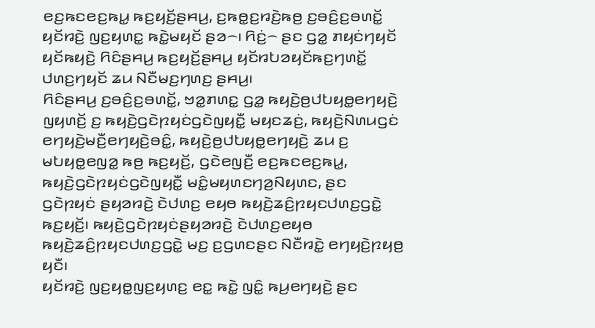ꤕꤢ꤬ꤒꤢꤕꤢ꤬ꤒꤣ꤭ ꤒꤢ꤬ꤟꤢꤩ꤬ꤔꤌꤣ꤬, ꤢ꤬ꤒꤥ꤭ꤢ꤬ꤙꤢꤧ꤬ꤒꤥ꤬ ꤢ꤬ꤋꤢꤨ꤬ꤢ꤬ꤋꤛꤢꤩ꤭ ꤟꤢꤩꤙꤢꤧ꤬ ꤜꤢ꤬ꤟꤛꤢ꤭ ꤒꤢꤧ꤭ꤗꤟꤢꤩ ꤔꤤ꤮꤯ ꤖꤢꤦ꤬꤮ ꤔꤢ ꤞꤤ꤭ ꤊꤟꤢꤦꤚꤟꤢꤩ ꤟꤢꤩꤒꤟꤢꤧ꤬ ꤖꤢꤨꤔꤌꤣ꤬ ꤒꤢ꤬ꤟꤢꤩ꤬ꤔꤌꤣ꤬ ꤟꤢꤩꤙꤝꤤꤟꤢꤩꤒꤢ꤬ꤚꤛꤢꤩ꤭ ꤓꤛꤢ꤬ꤚꤟꤢꤩ ꤘꤣ ꤡꤢꤪꤗꤢ꤬ꤚꤛꤢ꤬ ꤔꤌꤣ꤬꤯
ꤖꤢꤨꤔꤌꤣ꤬ ꤢ꤬ꤋꤢꤨ꤬ꤢ꤬ꤋꤛꤢꤩ꤭, ꤠꤤ꤭ꤊꤛꤢ꤭ ꤞꤤ꤭ ꤒꤟꤢꤧ꤬ꤥ꤬ꤓꤝꤟꤥ꤭ꤕꤚꤟꤢꤧ꤬ ꤜꤟꤛꤢꤩ꤬ ꤢ꤬ ꤒꤟꤢꤧ꤬ꤞꤢꤧꤐꤟꤢꤦꤞꤢꤧꤜꤟꤢꤪ꤭ ꤗꤟꤢꤘꤢꤦ꤬, ꤒꤟꤢꤧ꤬ꤡꤛꤣꤞꤢꤦ ꤕꤚꤟꤢꤧ꤬ꤗꤢꤪ꤬ꤕꤚꤟꤢꤧ꤬ꤋꤢꤨ꤭, ꤒꤟꤢꤧ꤬ꤥ꤬ꤓꤝꤟꤥ꤭ꤕꤚꤟꤢꤧ꤬ ꤘꤣ ꤢ꤬ ꤗꤝꤟꤥ꤭ꤕꤜꤤ꤭ ꤒꤥ꤬ ꤒꤢ꤬ꤟꤢꤩ꤬, ꤞꤢꤧꤕꤜꤢꤪ꤬ ꤕꤢ꤬ꤒꤢꤕꤢ꤬ꤒꤣ꤭, ꤒꤟꤢꤧ꤬ꤞꤢꤧꤐꤟꤢꤦꤞꤢꤧꤜꤟꤢꤪ꤭ ꤗꤢꤨ꤭ꤗꤟꤛꤢꤚꤤ꤬ꤡꤟꤛꤢ, ꤔꤢ ꤞꤢꤧꤐꤟꤢꤦ ꤔꤟꤤꤙꤢꤧ꤬ ꤢꤧꤓꤛꤢ꤬ ꤕꤟꤥ ꤒꤟꤢꤧ꤬ꤘꤢꤨ꤬ꤐꤟꤢꤓꤛꤢ꤬ꤞꤢꤧ꤭ ꤒꤢ꤬ꤟꤢꤩ꤬꤯ ꤒꤟꤢꤧ꤬ꤞꤢꤧꤐꤟꤢꤦꤔꤟꤤꤙꤢꤧ꤬ ꤢꤧꤓꤛꤢ꤬ꤕꤟꤥ ꤒꤟꤢꤧ꤬ꤘꤢꤨ꤬ꤐꤟꤢꤓꤛꤢ꤬ꤞꤢꤧ꤭ ꤗꤢ꤬ ꤢ꤬ꤞꤛꤢꤔꤢ ꤡꤢꤪꤙꤢꤧ꤭ ꤕꤚꤟꤢꤧ꤬ꤐꤟꤥ꤬ ꤟꤢꤪ꤯
ꤟꤢꤩꤙꤢꤧ꤬ ꤜꤢ꤬ꤟꤥ꤭ꤜꤢ꤬ꤟꤛꤢ꤬ ꤕꤢ꤭ ꤒꤢꤧ꤭ ꤜꤢꤨ꤭ ꤒꤣ꤬ꤕꤚꤟꤢꤧ꤬ ꤔꤢ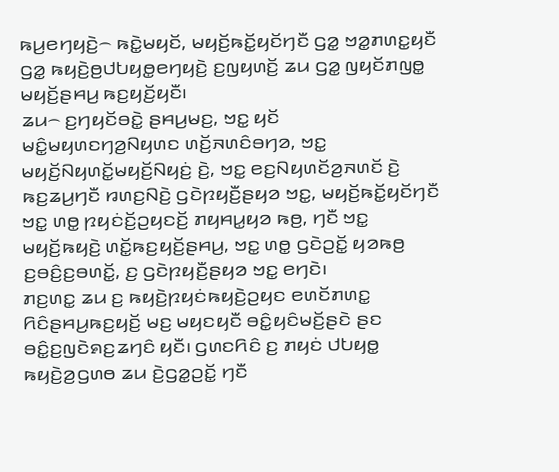ꤒꤣ꤬ꤕꤚꤟꤢꤧ꤬꤮ ꤒꤢꤧ꤭ꤗꤟꤢꤩ, ꤗꤟꤢꤩ꤬ꤒꤢꤩ꤭ꤟꤢꤩꤚꤢꤪ ꤞꤤ꤭ ꤠꤤ꤭ꤊꤛꤢ꤭ꤟꤢꤪ ꤞꤤ꤭ ꤒꤟꤢꤧ꤬ꤥ꤬ꤓꤝꤟꤥ꤭ꤕꤚꤟꤢꤧ꤬ ꤢ꤬ꤜꤟꤛꤢꤩ꤬ ꤘꤣ ꤞꤤ꤭ ꤜꤟꤢꤩꤊꤜꤥ꤭ ꤗꤟꤢꤩ꤬ꤔꤌꤣ꤬ ꤒꤢ꤬ꤟꤢꤩ꤬ꤟꤢꤪ꤯
ꤘꤣ꤮ ꤢ꤬ꤚꤟꤢꤩꤋꤢꤧ꤭ ꤔꤌꤣ꤬ꤗꤢ꤬, ꤠꤢ꤭ ꤟꤢꤩ ꤗꤢꤨ꤭ꤗꤟꤛꤢꤚꤤ꤬ꤡꤟꤛꤢ ꤛꤢꤩ꤬ꤏꤛꤢꤨꤋꤚꤤ, ꤠꤢ꤭ ꤗꤟꤢꤩ꤬ꤡꤟꤛꤢꤩ꤭ꤗꤟꤢꤩ꤬ꤡꤟꤢꤦ꤬ ꤢꤧ꤬, ꤠꤢ꤭ ꤕꤢ꤬ꤡꤟꤛꤢꤩꤤ꤬ꤏꤛꤢꤩ ꤢꤧ꤬ ꤒꤢ꤬ꤘꤣ꤬ꤚꤢꤪ ꤙꤛꤢ꤬ꤡꤢꤧ꤬ ꤞꤢꤧꤐꤟꤢꤪ꤬ꤔꤟꤤ ꤠꤢ꤭, ꤗꤟꤢꤩ꤬ꤒꤢꤩ꤭ꤟꤢꤩꤚꤢꤪ ꤠꤢ꤭ ꤛꤥ꤭ ꤐꤟꤢꤦꤢꤩ꤬ꤑꤟꤢꤢꤩ꤬ ꤊꤟꤌꤣ꤭ꤟꤤ ꤒꤥ꤬, ꤚꤢꤪ ꤠꤢ꤭ ꤗꤟꤢꤩ꤬ꤒꤟꤢꤧ꤬ ꤛꤢꤩ꤭ꤒꤢ꤬ꤟꤢꤩ꤬ꤔꤌꤣ꤬, ꤠꤢ꤭ ꤛꤥ꤭ ꤞꤢꤧꤑꤢꤩ꤭ ꤟꤤꤒꤥ꤬ ꤢ꤬ꤋꤢꤨ꤬ꤢ꤬ꤋꤛꤢꤩ꤭, ꤢ꤬ ꤞꤢꤧꤐꤟꤢꤪ꤬ꤔꤟꤤ ꤠꤢ꤭ ꤕꤚꤢꤧ꤯
ꤊꤢ꤬ꤛꤢ꤭ ꤘꤣ ꤢ꤬ ꤒꤟꤢꤧ꤬ꤐꤟꤢꤦꤒꤟꤢꤧ꤬ꤑꤟꤢ ꤕꤛꤢꤩꤊꤛꤢ꤭ ꤖꤢꤨꤔꤌꤣ꤬ꤒꤢ꤬ꤟꤢꤩ꤬ ꤗꤢ꤬ ꤗꤟꤢꤟꤢꤪ ꤋꤢꤨ꤭ꤟꤢꤨꤗꤢꤩ꤬ꤔꤢꤧ ꤔꤢ ꤋꤢꤨ꤭ꤢ꤬ꤜꤢꤧꤎꤢ꤬ꤘꤚꤢꤨ ꤟꤢꤪ꤯ ꤞꤛꤢꤖꤢꤨ ꤢ꤬ ꤊꤟꤢꤦ ꤓꤝꤟꤥ꤭ ꤒꤟꤢꤧ꤬ꤤ꤬ꤞꤛꤥ ꤘꤣ ꤢꤧ꤬ꤞꤤ꤭ꤑꤢꤩ꤭ ꤚꤢꤪ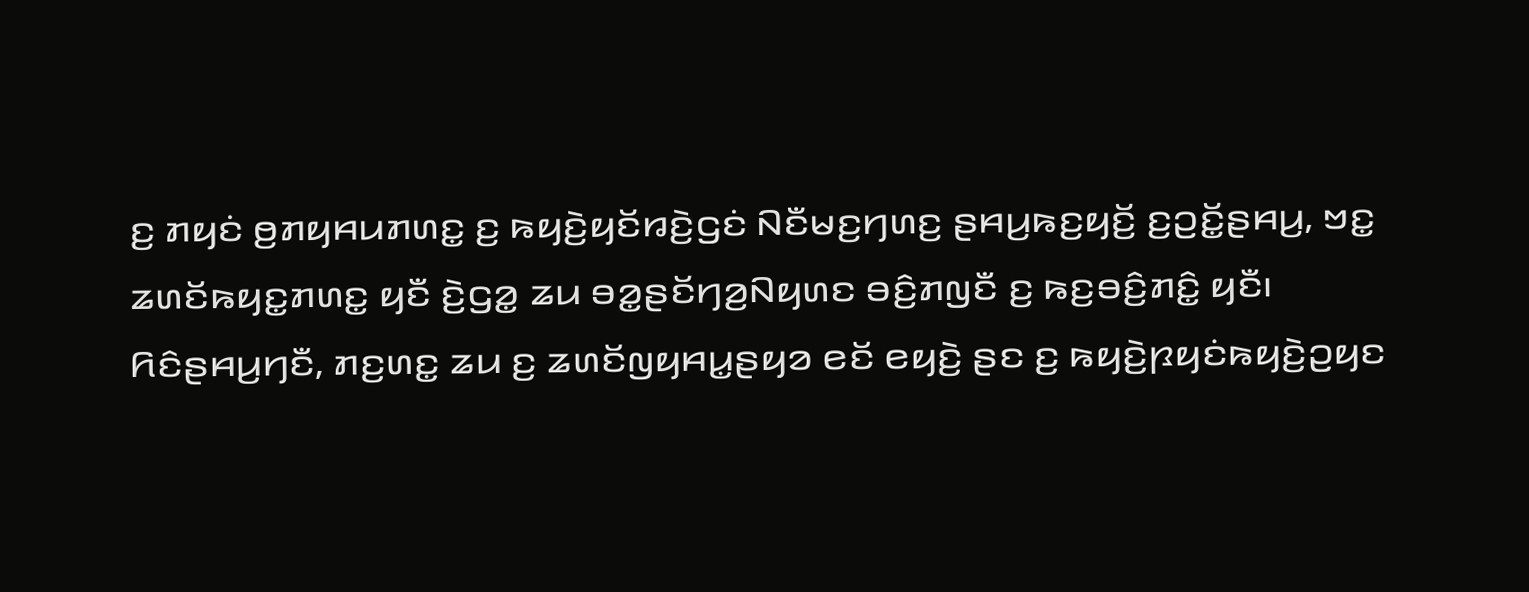ꤢ꤬ ꤊꤟꤢꤦ ꤥ꤬ꤊꤟꤌꤣꤊꤛꤢ꤭ ꤢ꤬ ꤒꤟꤢꤧ꤬ꤟꤢꤩꤙꤢꤧ꤬ꤞꤢꤦ ꤡꤢꤪꤗꤢ꤬ꤚꤛꤢ꤬ ꤔꤌꤣ꤬ꤒꤢ꤬ꤟꤢꤩ꤬ ꤢ꤬ꤑꤢꤩ꤭ꤔꤌꤣ꤬, ꤠꤢ꤭ ꤘꤛꤢꤩꤒꤟꤢ꤭ꤊꤛꤢ꤭ ꤟꤢꤪ ꤢꤧ꤬ꤞꤤ꤭ ꤘꤣ ꤋꤤ꤭ꤔꤢꤩꤚꤤ꤬ꤡꤟꤛꤢ ꤋꤢꤨ꤬ꤊꤜꤢꤪ ꤢ꤬ ꤒꤢ꤬ꤋꤢꤨ꤬ꤊꤢꤨ꤭ ꤟꤢꤪ꤯
ꤖꤢꤨꤔꤌꤣ꤬ꤚꤢꤪ, ꤊꤢ꤬ꤛꤢ꤭ ꤘꤣ ꤢ꤬ ꤘꤛꤢꤩꤜꤟꤌꤣ꤭ꤔꤟꤤ ꤕꤢꤩ ꤕꤟꤢꤧ꤬ ꤔꤢ ꤢ꤬ ꤒꤟꤢꤧ꤬ꤐꤟꤢꤦꤒꤟꤢꤧ꤬ꤑꤟꤢ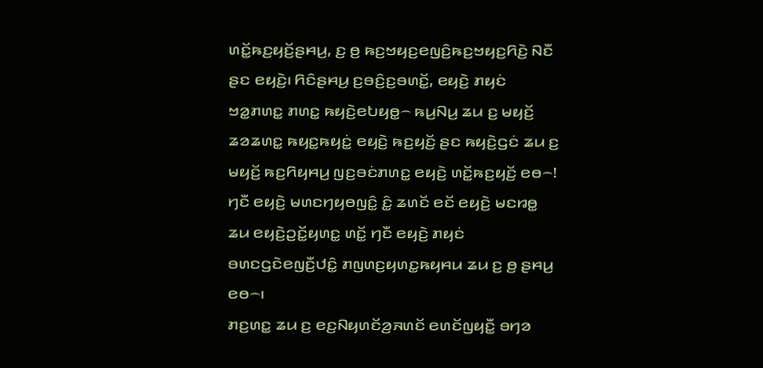ꤛꤢꤩ꤭ꤒꤢ꤬ꤟꤢꤩ꤬ꤔꤌꤣ꤬, ꤢ꤬ ꤥ꤬ ꤒꤢ꤬ꤠꤟꤢ꤬ꤕꤜꤢꤨ꤬ꤒꤢ꤬ꤠꤟꤢ꤬ꤖꤢꤧ꤬ ꤡꤢꤪ ꤔꤢ ꤕꤟꤢꤧ꤬꤯ ꤖꤢꤨꤔꤌꤣ꤬ ꤢ꤬ꤋꤢꤨ꤬ꤢ꤬ꤋꤛꤢꤩ꤭, ꤕꤟꤢꤧ꤬ ꤊꤟꤢꤦ ꤠꤤ꤭ꤊꤛꤢ꤭ ꤊꤛꤢ꤭ ꤒꤟꤢꤧ꤬ꤕꤝꤟꤥ꤭꤮ ꤒꤣ꤬ꤡꤣ꤬ ꤘꤣ ꤢ꤬ ꤗꤟꤢꤩ꤬ ꤘꤤꤘꤛꤢ꤭ ꤒꤟꤢ꤭ꤒꤟꤢꤦ꤭ ꤕꤟꤢꤧ꤬ ꤒꤢ꤬ꤟꤢꤩ꤬ ꤔꤢ ꤒꤟꤢꤧ꤬ꤞꤢꤦ ꤘꤣ ꤢ꤬ ꤗꤟꤢꤩ꤬ ꤒꤢ꤬ꤖꤟꤌꤣ꤬ ꤜꤢ꤬ꤋꤢꤦꤊꤛꤢ꤭ ꤕꤟꤢꤧ꤬ ꤛꤢꤩ꤭ꤒꤢ꤬ꤟꤢꤩ꤬ ꤕꤥ꤮! ꤚꤢꤪ ꤕꤟꤢꤧ꤬ ꤗꤛꤢꤚꤟꤥꤜꤢꤨ꤭ ꤢꤨ꤭ ꤘꤛꤢꤩ ꤕꤢꤩ ꤕꤟꤢꤧ꤬ ꤗꤢꤙꤥ꤭ ꤘꤣ ꤕꤟꤢꤧ꤬ꤑꤢꤩ꤭ꤟꤛꤢ꤭ ꤛꤢꤩ꤭ ꤚꤢꤪ ꤕꤟꤢꤧ꤬ ꤊꤟꤢꤦ ꤋꤛꤢꤞꤢꤧꤕꤜꤢꤪ꤬ꤓꤢꤨ꤭ ꤊꤜꤛꤢ꤬ꤟꤛꤢ꤭ꤒꤟꤌꤣ ꤘꤣ ꤢ꤬ ꤥ꤬ ꤔꤌꤣ꤬ ꤕꤥ꤮꤯
ꤊꤢ꤬ꤛꤢ꤭ ꤘꤣ ꤢ꤬ ꤕꤢ꤬ꤡꤟꤛꤢꤩꤤ꤬ꤏꤛꤢꤩ ꤕꤛꤢꤩꤜꤟꤢꤪ꤭ ꤋꤚꤤ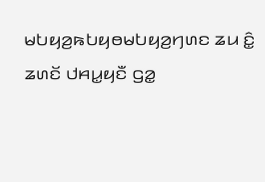ꤗꤝꤟꤤ꤬ꤒꤝꤟꤥꤗꤝꤟꤤ꤬ꤚꤛꤢ ꤘꤣ ꤢꤨ꤭ ꤘꤛꤢꤩ ꤓꤌꤣ꤭ꤟꤢꤪ ꤞꤤ꤭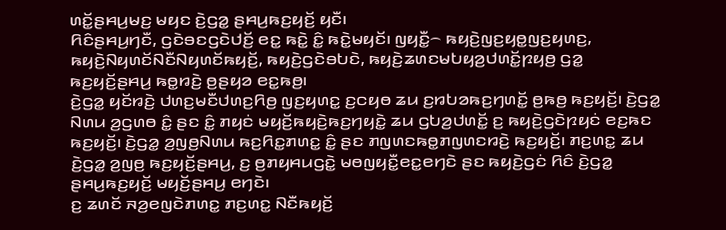ꤛꤢꤩ꤭ꤔꤌꤣ꤬ꤗꤢ꤬ ꤗꤟꤢ ꤢꤧ꤬ꤞꤤ꤭ ꤔꤌꤣ꤬ꤒꤢ꤬ꤟꤢꤩ꤬ ꤟꤢꤪ꤯
ꤖꤢꤨꤔꤌꤣ꤬ꤚꤢꤪ, ꤞꤢꤧꤋꤢꤞꤢꤧꤓꤢꤩ꤬ ꤕꤢ꤭ ꤒꤢꤧ꤭ ꤢꤨ꤭ ꤒꤢꤧ꤭ꤗꤟꤢꤩ꤯ ꤜꤟꤢꤪ꤭꤮ ꤒꤟꤢꤧ꤬ꤜꤢ꤬ꤟꤥ꤭ꤜꤢ꤬ꤟꤛꤢ꤬, ꤒꤟꤢꤧ꤬ꤡꤟꤛꤢꤩꤡꤢꤪꤡꤟꤛꤢꤩꤒꤟꤢꤩ꤬, ꤒꤟꤢꤧ꤬ꤞꤢꤧꤋꤝꤢꤧ, ꤒꤟꤢꤧ꤬ꤘꤛꤢꤗꤝꤟꤤ꤬ꤓꤛꤢꤩ꤭ꤐꤟꤥ꤬ ꤞꤤ꤭ ꤒꤢ꤬ꤟꤢꤩ꤬ꤔꤌꤣ꤬ ꤒꤥ꤭ꤙꤢꤧ꤬ ꤥ꤬ꤔꤟꤤ ꤕꤢ꤭ꤒꤥ꤬꤯
ꤢꤧ꤬ꤞꤤ꤭ ꤟꤢꤩꤙꤢꤧ꤬ ꤓꤛꤢ꤬ꤗꤢꤪꤓꤛꤢ꤬ꤖꤥ꤬ ꤜꤢ꤬ꤟꤛꤢ꤭ ꤢ꤬ꤍꤟꤥ ꤘꤣ ꤢ꤬ꤙꤝꤤꤒꤢ꤬ꤚꤛꤢꤩ꤭ ꤥ꤬ꤒꤥ꤬ ꤒꤢ꤬ꤟꤢꤩ꤬꤯ ꤢꤧ꤬ꤞꤤ꤭ ꤡꤛꤣ ꤤ꤬ꤞꤛꤥ ꤢꤨ꤭ ꤔꤢ ꤢꤨ꤭ ꤊꤟꤢꤦ ꤗꤟꤢꤩ꤬ꤒꤟꤢꤧ꤬ꤒꤢ꤬ꤚꤟꤢꤧ꤭ ꤘꤣ ꤞꤝꤤ꤬ꤓꤛꤢꤩ꤭ ꤢ꤬ ꤒꤟꤢꤧ꤬ꤞꤢꤧꤐꤟꤢꤦ ꤕꤢ꤬ꤒꤢ ꤒꤢ꤬ꤟꤢꤩ꤬꤯ ꤢꤧ꤬ꤞꤤ꤭ ꤤ꤬ꤜꤥ꤬ꤡꤛꤣ ꤒꤢ꤬ꤖꤢ꤭ꤊꤛꤢ꤭ ꤢꤨ꤭ ꤔꤢ ꤊꤜꤛꤢꤒꤥ꤭ꤊꤜꤛꤢꤙꤢꤧ꤬ ꤒꤢ꤬ꤟꤢꤩ꤬꤯ ꤊꤢ꤬ꤛꤢ꤭ ꤘꤣ ꤢꤧ꤬ꤞꤤ꤭ ꤤ꤬ꤜꤥ꤬ ꤒꤢ꤬ꤟꤢꤩ꤬ꤔꤌꤣ꤬, ꤢ꤬ ꤥ꤬ꤊꤟꤌꤣꤞꤢꤧ꤭ ꤗꤥꤜꤟꤢꤪ꤭ꤕꤢ꤭ꤕꤚꤢꤧ ꤔꤢ ꤒꤟꤢꤧ꤬ꤞꤢꤦ ꤖꤢꤨ ꤢꤧ꤬ꤞꤤ꤭ ꤔꤌꤣ꤬ꤒꤢ꤬ꤟꤢꤩ꤬ ꤗꤟꤢꤩ꤬ꤔꤌꤣ꤬ ꤕꤚꤢꤧ꤯
ꤢ꤬ ꤘꤛꤢꤩ ꤏꤤ꤬ꤕꤜꤢꤧꤊꤛꤢ꤭ ꤊꤢ꤬ꤛꤢ꤭ ꤡꤢꤪꤒꤟꤢꤩ꤬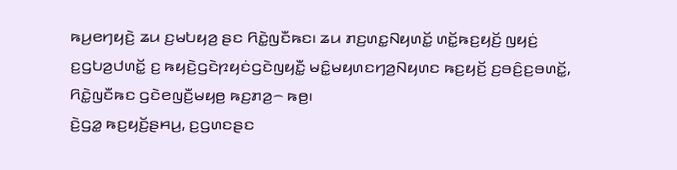ꤒꤣ꤬ꤕꤚꤟꤢꤧ꤬ ꤘꤣ ꤢ꤬ꤗꤝꤟꤤ꤬ ꤔꤢ ꤖꤢꤧ꤭ꤜꤢꤪꤒꤢ꤯ ꤘꤣ ꤊꤢ꤬ꤛꤢ꤭ꤡꤟꤛꤢꤩ꤭ ꤛꤢꤩ꤭ꤒꤢ꤬ꤟꤢꤩ꤬ ꤜꤟꤢꤦ꤬ ꤢ꤬ꤞꤝꤤ꤬ꤓꤛꤢꤩ꤭ ꤢ꤬ ꤒꤟꤢꤧ꤬ꤞꤢꤧꤐꤟꤢꤦꤞꤢꤧꤜꤟꤢꤪ꤭ ꤗꤢꤨ꤭ꤗꤟꤛꤢꤚꤤ꤬ꤡꤟꤛꤢ ꤒꤢ꤬ꤟꤢꤩ꤬ ꤢ꤬ꤋꤢꤨ꤬ꤢ꤬ꤋꤛꤢꤩ꤭, ꤖꤢꤧ꤭ꤜꤢꤪꤒꤢ ꤞꤢꤧꤕꤜꤢꤪ꤬ꤗꤟꤥ꤬ ꤒꤢ꤬ꤊꤤ꤬꤮ ꤒꤥ꤬꤯
ꤢꤧ꤬ꤞꤤ꤭ ꤒꤢ꤬ꤟꤢꤩ꤬ꤔꤌꤣ꤬, ꤢ꤬ꤞꤛꤢꤔꤢ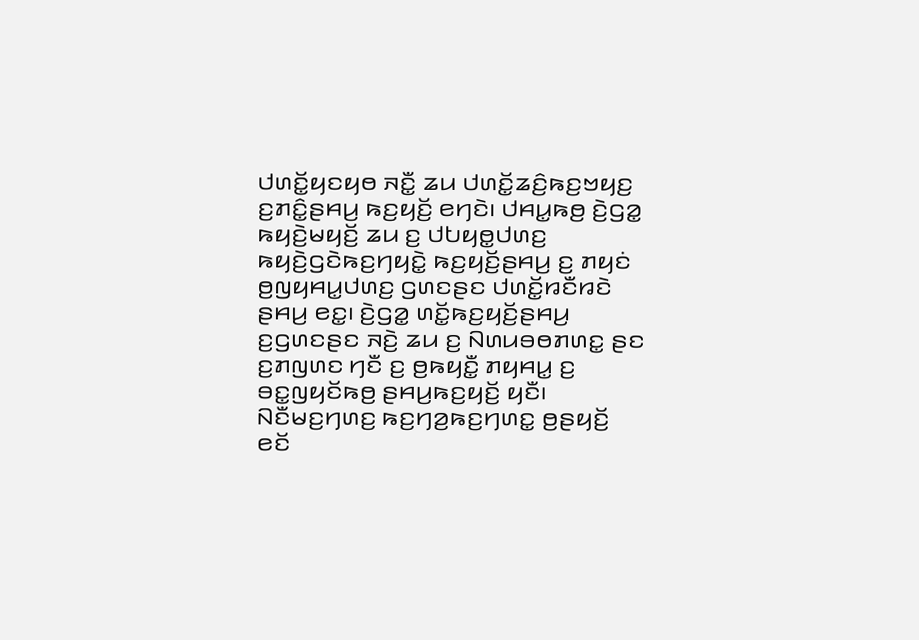ꤓꤛꤢꤩ꤭ꤟꤢꤟꤥ ꤏꤢꤪ꤭ ꤘꤣ ꤓꤛꤢꤩ꤭ꤘꤢꤨ꤬ꤒꤢ꤬ꤠꤟꤢ꤬ ꤢ꤬ꤊꤢꤨ꤭ꤔꤌꤣ꤬ ꤒꤢ꤬ꤟꤢꤩ꤬ ꤕꤚꤢꤧ꤯ ꤓꤌꤣ꤭ꤒꤥ꤬ ꤢꤧ꤬ꤞꤤ꤭ ꤒꤟꤢꤧ꤬ꤗꤟꤢꤩ꤬ ꤘꤣ ꤢ꤬ ꤓꤝꤟꤥ꤭ꤓꤛꤢ꤬ ꤒꤟꤢꤧ꤬ꤞꤢꤧꤒꤢ꤬ꤚꤟꤢꤧ꤭ ꤒꤢ꤬ꤟꤢꤩ꤬ꤔꤌꤣ꤬ ꤢ꤬ ꤊꤟꤢꤦ ꤥ꤬ꤜꤟꤌꤣ꤭ꤓꤛꤢ꤬ ꤞꤛꤢꤔꤢ ꤓꤛꤢꤩ꤭ꤙꤢꤪꤙꤢꤧ ꤔꤌꤣ꤬ ꤕꤢ꤭꤯ ꤢꤧ꤬ꤞꤤ꤭ ꤛꤢꤩ꤭ꤒꤢ꤬ꤟꤢꤩ꤬ꤔꤌꤣ꤬ ꤢ꤬ꤞꤛꤢꤔꤢ ꤏꤢꤧ꤬ ꤘꤣ ꤢ꤬ ꤡꤛꤣꤋꤥꤊꤛꤢ꤭ ꤔꤢ ꤢ꤬ꤊꤜꤛꤢ ꤚꤢꤪ ꤢ꤬ ꤥ꤬ꤒꤟꤢꤪ꤭ ꤊꤟꤌꤣ꤭ ꤢ꤬ ꤋꤢ꤭ꤜꤟꤢꤩꤒꤥ꤬ ꤔꤌꤣ꤬ꤒꤢ꤬ꤟꤢꤩ꤬ ꤟꤢꤪ꤯ ꤡꤢꤪꤗꤢ꤬ꤚꤛꤢ꤬ ꤒꤢ꤬ꤚꤤ꤬ꤒꤢ꤬ꤚꤛꤢ꤭ ꤥ꤬ꤔꤟꤢꤩ꤬ ꤕꤢꤩ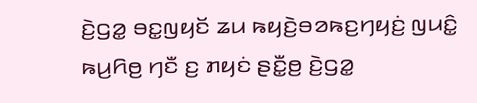ꤢꤧ꤬ꤞꤤ꤭ ꤋꤢ꤭ꤜꤟꤢꤩ ꤘꤣ ꤒꤟꤢꤧ꤬ꤋꤤꤒꤢ꤬ꤚꤟꤢꤦ꤬ ꤜꤣꤢꤨ꤭ ꤒꤣ꤬ꤖꤥ꤬ ꤚꤢꤪ ꤢ꤬ ꤊꤟꤢꤦ ꤔꤢꤪ꤭ꤥ꤬ ꤢꤧ꤬ꤞꤤ꤭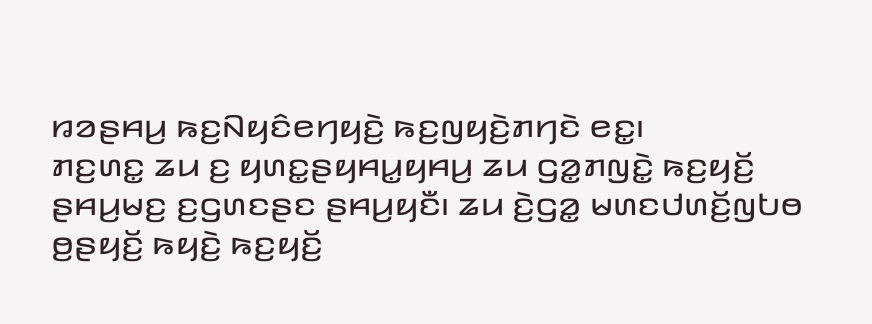ꤙꤤꤔꤌꤣ꤬ ꤒꤢ꤬ꤡꤟꤢꤨꤕꤚꤟꤢꤧ꤬ ꤒꤢ꤬ꤜꤟꤢꤧ꤬ꤊꤚꤢꤧ ꤕꤢ꤭꤯
ꤊꤢ꤬ꤛꤢ꤭ ꤘꤣ ꤢ꤬ ꤟꤛꤢ꤭ꤔꤟꤌꤣ꤭ꤟꤌꤣ꤬ ꤘꤣ ꤞꤤ꤭ꤊꤜꤢꤧ꤭ ꤒꤢ꤬ꤟꤢꤩ꤬ ꤔꤌꤣ꤬ꤗꤢ꤬ ꤢ꤬ꤞꤛꤢꤔꤢ ꤔꤌꤣ꤬ꤟꤢꤪ꤯ ꤘꤣ ꤢꤧ꤬ꤞꤤ꤭ ꤗꤛꤢꤓꤛꤢꤩ꤬ꤜꤝꤥ ꤥ꤬ꤔꤟꤢꤩ꤬ ꤒꤟꤢꤧ꤬ ꤒꤢ꤬ꤟꤢꤩ꤬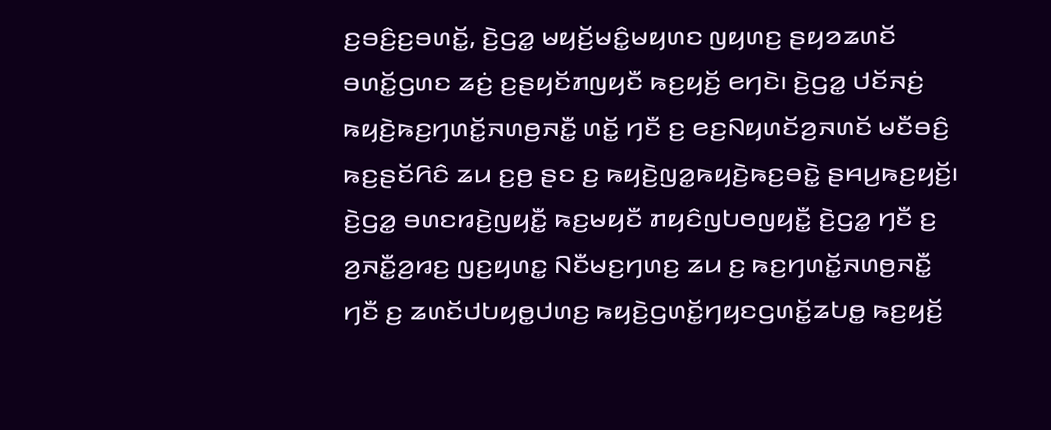ꤢ꤬ꤋꤢꤨ꤬ꤢ꤬ꤋꤛꤢꤩ꤭, ꤢꤧ꤬ꤞꤤ꤭ ꤗꤟꤢꤩ꤬ꤗꤢꤨ꤭ꤗꤟꤛꤢ ꤜꤟꤛꤢ꤬ ꤔꤟꤤꤘꤛꤢꤩ ꤋꤛꤢꤩ꤭ꤞꤛꤢ ꤘꤢꤦ꤬ ꤢ꤬ꤔꤟꤢꤩꤊꤜꤟꤢꤪ ꤒꤢ꤬ꤟꤢꤩ꤬ ꤕꤚꤢꤧ꤯ ꤢꤧ꤬ꤞꤤ꤭ ꤓꤢꤩꤏꤢꤦ꤬ ꤒꤟꤢꤧ꤬ꤒꤢ꤬ꤚꤛꤢꤩ꤭ꤏꤛꤥ꤬ꤏꤢꤪ꤭ ꤛꤢꤩ꤭ ꤚꤢꤪ ꤢ꤬ ꤕꤢ꤬ꤡꤟꤛꤢꤩꤤ꤬ꤏꤛꤢꤩ ꤗꤢꤪꤋꤢꤨ꤬ ꤒꤢ꤬ꤔꤢꤩꤖꤢꤨ ꤘꤣ ꤢ꤬ꤥ꤬ ꤔꤢ ꤢ꤬ ꤒꤟꤢꤧ꤬ꤜꤤ꤭ꤒꤟꤢꤧ꤬ꤒꤢ꤬ꤋꤢꤧ꤭ ꤔꤌꤣ꤬ꤒꤢ꤬ꤟꤢꤩ꤬꤯
ꤢꤧ꤬ꤞꤤ꤭ ꤋꤛꤢꤙꤢꤧ꤬ꤜꤟꤢꤪ꤭ ꤒꤢ꤬ꤗꤟꤢꤪ ꤊꤟꤢꤨꤜꤝꤥꤜꤟꤢꤪ꤭ ꤢꤧ꤬ꤞꤤ꤭ ꤚꤢꤪ ꤢ꤬ ꤤ꤬ꤏꤢꤪ꤭ꤤ꤬ꤙꤢ꤬ ꤜꤢ꤬ꤟꤛꤢ꤭ ꤡꤢꤪꤗꤢ꤬ꤚꤛꤢ꤬ ꤘꤣ ꤢ꤬ ꤒꤢ꤬ꤚꤛꤢꤩ꤭ꤏꤛꤥ꤬ꤏꤢꤪ꤭ ꤚꤢꤪ ꤢ꤬ ꤘꤛꤢꤩꤓꤝꤟꤥ꤭ꤓꤛꤢ꤬ ꤒꤟꤢꤧ꤬ꤞꤛꤢꤩ꤭ꤚꤟꤢꤞꤛꤢꤩ꤭ꤘꤝꤥ꤭ ꤒꤢ꤬ꤟꤢꤩ꤬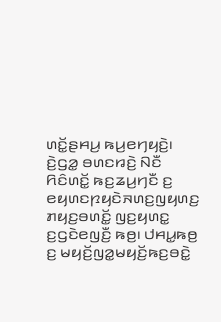ꤛꤢꤩ꤭ꤔꤌꤣ꤬ ꤒꤣ꤬ꤕꤚꤟꤢꤧ꤬꤯ ꤢꤧ꤬ꤞꤤ꤭ ꤋꤛꤢꤙꤢꤧ꤬ ꤡꤢꤪ ꤖꤢꤨꤛꤢꤩ꤭ ꤒꤢ꤬ꤘꤣ꤬ꤚꤢꤪ ꤢ꤬ ꤕꤟꤛꤢꤐꤟꤢꤧꤏꤛꤢ꤬ꤜꤟꤛꤢ꤬ ꤊꤟꤢ꤬ꤋꤛꤢꤩ꤭ ꤜꤢ꤬ꤟꤛꤢ꤭ ꤢ꤬ꤞꤢꤧꤕꤜꤢꤪ꤬ ꤒꤥ꤬꤯ ꤓꤌꤣ꤭ꤒꤥ꤬ ꤢ꤬ ꤗꤟꤢꤩ꤬ꤜꤤ꤭ꤗꤟꤢꤩ꤬ꤒꤢ꤬ꤋꤢꤧ꤭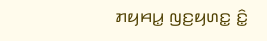ꤊꤟꤌꤣ꤭ ꤜꤢ꤬ꤟꤛꤢ꤭ ꤢꤨ꤭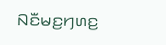ꤡꤢꤪꤗꤢ꤬ꤚꤛꤢ꤬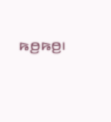ꤒꤥ꤬ꤒꤥ꤬꤯